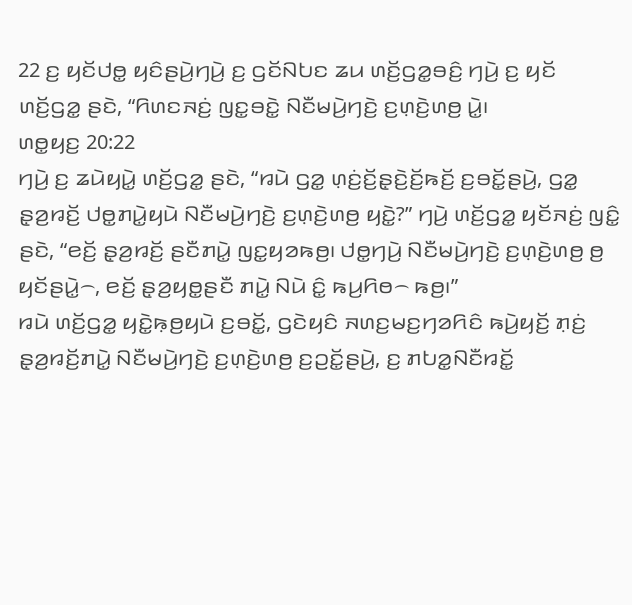22 ꤢ꤬ ꤟꤢꤩꤓꤥ꤭ ꤟꤢꤨꤔꤣꤧ꤬ꤚꤣꤧ꤬ ꤢ꤬ ꤞꤢꤩꤡꤝꤢ ꤘꤣ ꤛꤢꤩ꤬ꤞꤤ꤭ꤋꤢꤨ꤬ ꤚꤣꤧ꤬ ꤢ꤬ ꤟꤢꤩ ꤛꤢꤩ꤬ꤞꤤ꤭ ꤔꤢꤧ, “ꤖꤛꤢꤏꤢꤦ꤬ ꤜꤢ꤭ꤋꤢꤧ꤭ ꤡꤢꤪꤗꤣꤧ꤬ꤚꤢꤧ꤬ ꤢ꤬ꤛ꤫ꤢꤧ꤬ꤛꤥ꤬ ꤣꤧ꤭꤯
ꤛꤥ꤭ꤟꤢ꤬ 20:22
ꤚꤣꤧ꤬ ꤢ꤬ ꤘꤣꤧꤟꤣꤧ꤭ ꤛꤢꤩ꤬ꤞꤤ꤭ ꤔꤢꤧ, “ꤙꤣꤧ ꤞꤤ꤭ ꤛ꤫ꤢꤦ꤬ꤢꤩ꤬ꤔ꤫ꤢꤧ꤬ꤢꤩ꤬ꤒꤢꤩ꤬ ꤢ꤬ꤋꤢꤩ꤭ꤔꤣꤧ꤬, ꤞꤤ꤭ ꤔ꤫ꤤ꤬ꤙꤢꤩ꤬ ꤓꤥ꤭ꤊꤣꤧ꤭ꤟꤣꤧ ꤡꤢꤪꤗꤣꤧ꤬ꤚꤢꤧ꤬ ꤢ꤬ꤛ꤫ꤢꤧ꤬ꤛꤥ꤬ ꤟꤢꤧ꤭?” ꤚꤣꤧ꤬ ꤛꤢꤩ꤬ꤞꤤ꤭ ꤟꤢꤩꤏꤢꤦ꤬ ꤜꤢꤨ꤭ ꤔꤢꤧ, “ꤕꤢꤩ꤬ ꤔ꤫ꤤ꤬ꤙꤢꤩ꤬ ꤔꤢꤪꤊꤣꤧ꤭ ꤜꤢ꤭ꤟꤤꤒꤥ꤬꤯ ꤓꤥ꤭ꤚꤣꤧ꤬ ꤡꤢꤪꤗꤣꤧ꤬ꤚꤢꤧ꤬ ꤢ꤬ꤛ꤫ꤢꤧ꤬ꤛꤥ꤬ ꤥ꤬ ꤟꤢꤩꤔꤣꤧ꤭꤮, ꤕꤢꤩ꤬ ꤔ꤫ꤤ꤬ꤟꤥ꤭ꤔꤢꤪ ꤊꤣꤧ꤭ ꤡꤣꤧ ꤢꤨ꤭ ꤒꤣ꤬ꤖꤥ꤮ ꤒꤥ꤬꤯”
ꤙꤣꤧ ꤛꤢꤩ꤬ꤞꤤ꤭ ꤟꤢꤧ꤭ꤒ꤫ꤥ꤬ꤟꤣꤧ ꤢ꤬ꤋꤢꤩ꤭, ꤞꤢꤧꤟꤢꤨ ꤏꤛꤢ꤬ꤗꤢ꤬ꤚꤤꤖꤢꤨ ꤒꤣꤧ꤬ꤟꤢꤩ꤬ ꤊ꤫ꤢꤦ꤬ ꤔ꤫ꤤ꤬ꤙꤢꤩ꤬ꤊꤣꤧ꤭ ꤡꤢꤪꤗꤣꤧ꤬ꤚꤢꤧ꤬ ꤢ꤬ꤛ꤫ꤢꤧ꤬ꤛꤥ꤬ ꤢ꤬ꤑꤢꤩ꤭ꤔꤣꤧ꤬, ꤢ꤬ ꤊꤝꤤ꤭ꤡꤢꤪꤙꤢꤩ꤭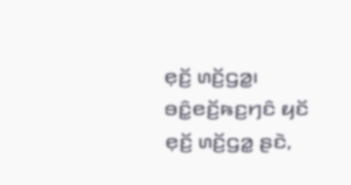ꤕ꤫ꤢꤩ꤬ ꤛꤢꤩ꤬ꤞꤤ꤭꤯
ꤋꤢꤨ꤭ꤕꤢꤩ꤬ꤒꤢ꤬ꤚꤢꤨ ꤟꤢꤩ ꤕ꤫ꤢꤩ꤬ ꤛꤢꤩ꤬ꤞꤤ꤭ ꤔꤢꤧ,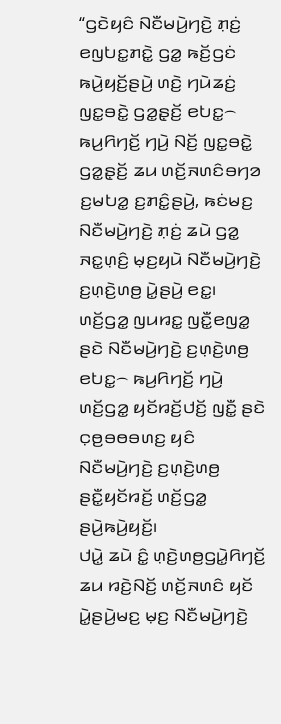“ꤞꤢꤧꤟꤢꤨ ꤡꤢꤪꤗꤣꤧ꤬ꤚꤢꤧ꤬ ꤊ꤫ꤢꤦ꤬ ꤕꤜꤝꤢ꤭ꤊꤢꤧ꤭ ꤞꤤ꤭ ꤒꤢꤩ꤬ꤞꤢꤦ ꤒꤣꤧ꤬ꤟꤢꤩ꤬ꤔꤣꤧ꤬ ꤛꤢꤧ꤬ ꤚꤣꤧꤘꤢꤦ꤬ ꤜꤢ꤭ꤋꤢꤧ꤭ ꤞꤤ꤭ꤔ꤫ꤢꤩ꤬ ꤕꤝꤢ꤭꤮ ꤒꤣ꤬ꤖꤚꤢꤩ꤬ ꤚꤣꤧ꤬ ꤡꤢꤩ꤬ ꤜꤢ꤭ꤋꤢꤧ꤭ ꤞꤤ꤭ꤔ꤫ꤢꤩ꤬ ꤘꤣ ꤛꤢꤩ꤬ꤏꤛꤢꤨꤋꤚꤤ ꤢ꤬ꤗꤝꤤ꤭ ꤢ꤬ꤊꤢꤨ꤭ꤔꤣꤧ꤬, ꤒꤢꤦꤗꤢ꤬ ꤡꤢꤪꤗꤣꤧ꤬ꤚꤢꤧ꤬ ꤊ꤫ꤢꤦ꤬ ꤘꤣꤧ ꤞꤤ꤭ ꤏꤢ꤭ꤛ꤫ꤢꤨ꤬ ꤗ꤫ꤢ꤬ꤟꤣꤧ ꤡꤢꤪꤗꤣꤧ꤬ꤚꤢꤧ꤬ ꤢ꤬ꤛ꤫ꤢꤧ꤬ꤛꤥ꤬ ꤣꤧ꤭ꤔꤣꤧ꤬ ꤕꤢ꤭꤯
ꤛꤢꤩ꤬ꤞꤤ꤭ ꤜꤣꤙꤢ꤭ ꤜꤢꤪ꤭ꤕꤜꤤ꤭ ꤔꤢꤧ ꤡꤢꤪꤗꤣꤧ꤬ꤚꤢꤧ꤬ ꤢ꤬ꤛ꤫ꤢꤧ꤬ꤛꤥ꤬ ꤕꤝꤢ꤭꤮ ꤒꤣ꤬ꤖꤚꤢꤩ꤬ ꤚꤣꤧ꤬ ꤛꤢꤩ꤬ꤞꤤ꤭ ꤟꤢꤩꤙꤢꤩ꤬ꤓꤢꤩ꤬ ꤜꤢꤪ꤭ ꤔꤢꤧ ꤍ꤫ꤥ꤬ꤋꤥꤋꤛꤢ꤬ ꤟꤢꤨ ꤡꤢꤪꤗꤣꤧ꤬ꤚꤢꤧ꤬ ꤢ꤬ꤛ꤫ꤢꤧ꤬ꤛꤥ꤬ ꤔꤢꤪ꤭ꤟꤢꤩꤙꤢꤩ꤬ ꤛꤢꤩ꤬ꤞꤤ꤭ ꤔꤣꤧ꤬ꤒꤣꤧ꤬ꤟꤢꤩ꤬꤯
ꤓꤣꤧ꤭ ꤘꤣꤧ ꤢꤨ꤭ ꤛ꤫ꤢꤧ꤬ꤛꤥ꤬ꤞꤣꤧ꤭ꤖꤚꤢꤩ꤬ ꤘꤣ ꤙꤢꤧ꤬ꤡꤢꤩ꤬ ꤛꤢꤩ꤬ꤏꤛꤢꤨ ꤟꤢꤩ ꤣꤧ꤭ꤔꤣꤧ꤬ꤗꤢ꤬ ꤗ꤫ꤢ꤬ ꤡꤢꤪꤗꤣꤧ꤬ꤚꤢꤧ꤬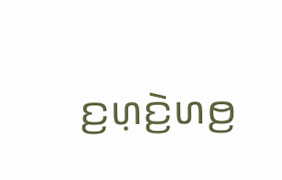ꤢ꤬ꤛ꤫ꤢꤧ꤬ꤛꤥ꤬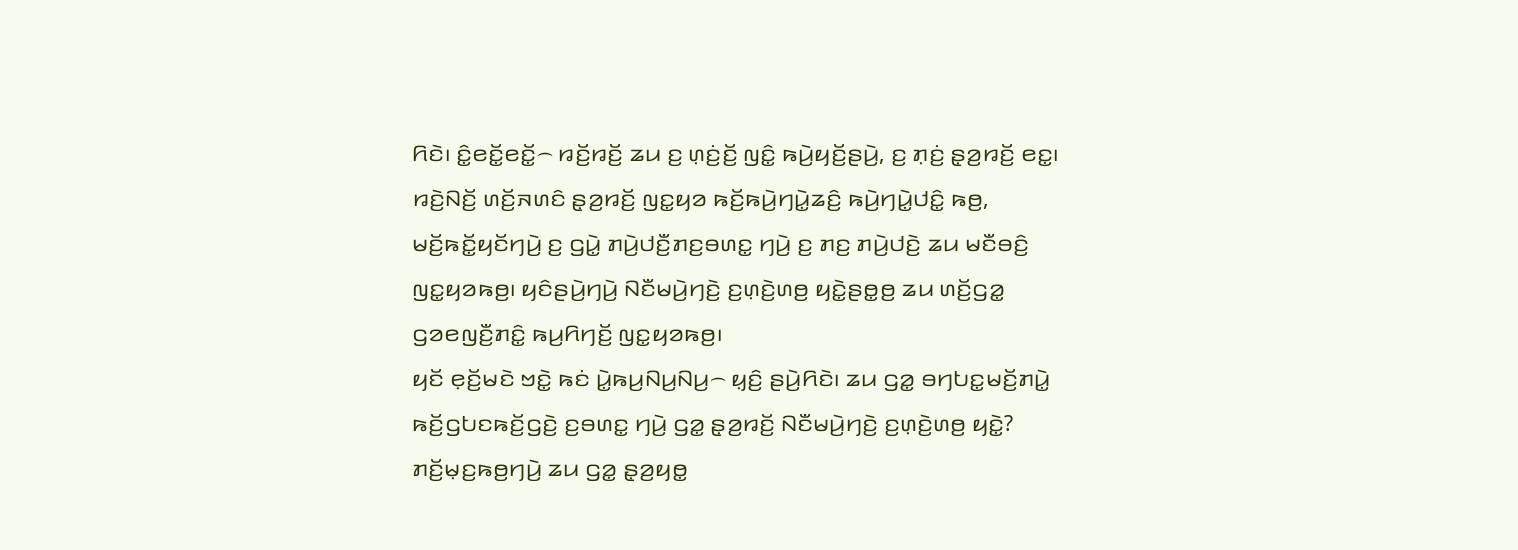ꤖꤢꤧ꤯ ꤢꤨ꤭ꤕꤢꤩ꤭ꤕꤢꤩ꤭꤮ ꤙꤢꤩ꤬ꤙꤢꤩ꤬ ꤘꤣ ꤢ꤬ ꤛ꤫ꤢꤦ꤬ꤢꤩ꤬ ꤜꤢꤨ꤭ ꤒꤣꤧ꤬ꤟꤢꤩ꤬ꤔꤣꤧ꤬, ꤢ꤬ ꤊ꤫ꤢꤦ꤬ ꤔ꤫ꤤ꤬ꤙꤢꤩ꤬ ꤕꤢ꤭꤯ ꤙꤢꤧ꤬ꤡꤢꤩ꤬ ꤛꤢꤩ꤬ꤏꤛꤢꤨ ꤔ꤫ꤤ꤬ꤙꤢꤩ꤬ ꤜꤢ꤭ꤟꤤ ꤒꤢꤩ꤬ꤒꤣꤧ꤬ꤚꤣꤧ꤭ꤘꤢꤨ꤬ ꤒꤣꤧ꤬ꤚꤣꤧ꤭ꤓꤢꤨ꤭ ꤒꤥ꤬, ꤗꤢꤩ꤬ꤒꤢꤩ꤭ꤟꤢꤩꤚꤣꤧ꤬ ꤢ꤬ ꤞꤣꤧ꤭ ꤊꤣꤧ꤬ꤓꤢꤪ꤬ꤊꤢ꤬ꤋꤛꤢ꤭ ꤚꤣꤧ꤬ ꤢ꤬ ꤊꤢ꤬ ꤊꤣꤧ꤬ꤓꤢꤧ꤬ ꤘꤣ ꤗꤢꤪꤋꤢꤨ꤬ ꤜꤢ꤭ꤟꤤꤒꤥ꤬꤯ ꤟꤢꤨꤔꤣꤧ꤬ꤚꤣꤧ꤬ ꤡꤢꤪꤗꤣꤧ꤬ꤚꤢꤧ꤬ ꤢ꤬ꤛ꤫ꤢꤧ꤬ꤛꤥ꤬ ꤟꤢꤧ꤭ꤔꤥ꤭ꤥ꤬ ꤘꤣ ꤛꤢꤩ꤬ꤞꤤ꤭ ꤞꤤꤕꤜꤢꤪ꤬ꤊꤢꤨ꤭ ꤒꤣ꤬ꤖꤚꤢꤩ꤬ ꤜꤢ꤭ꤟꤤꤒꤥ꤬꤯
ꤟꤢꤩ ꤕ꤫ꤢꤩ꤬ꤗꤢꤧ ꤠꤢꤧ꤭ ꤒꤢꤦ ꤣꤧ꤭ꤒꤣ꤬ꤡꤣ꤬ꤡꤣ꤬꤮ ꤟ꤫ꤢꤨ꤬ ꤔꤣꤧ꤬ꤖꤢꤧ꤯ ꤘꤣ ꤞꤤ꤭ ꤋꤚꤝꤢ꤭ꤗꤢꤩ꤬ꤊꤣꤧ꤭ ꤒꤢꤩ꤬ꤞꤝꤢꤒꤢꤩ꤬ꤞꤢꤧ꤬ ꤢ꤬ꤋꤛꤢ꤭ ꤚꤣꤧ꤬ ꤞꤤ꤭ ꤔ꤫ꤤ꤬ꤙꤢꤩ꤬ ꤡꤢꤪꤗꤣꤧ꤬ꤚꤢꤧ꤬ ꤢ꤬ꤛ꤫ꤢꤧ꤬ꤛꤥ꤬ ꤟꤢꤧ꤭? ꤊꤢꤩ꤬ꤗ꤫ꤢ꤬ꤒꤥ꤬ꤚꤣꤧ꤬ ꤘꤣ ꤞꤤ꤭ ꤔ꤫ꤤ꤬ꤟꤥ꤭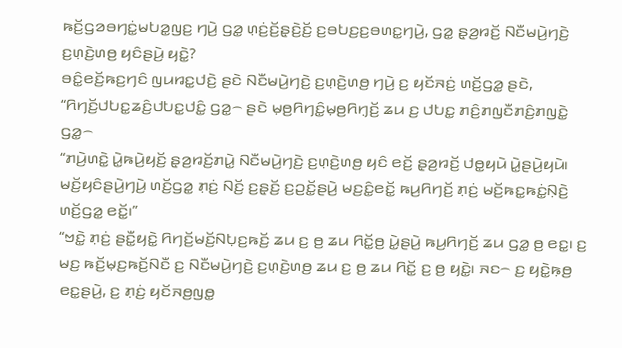ꤒꤢꤩ꤬ꤞꤤꤋꤚꤢꤦ꤭ꤗꤝꤤ꤭ꤜꤢ꤬ ꤚꤣꤧ꤬ ꤞꤤ꤭ ꤛ꤫ꤢꤦ꤬ꤢꤩ꤬ꤔ꤫ꤢꤧ꤬ꤢꤩ꤬ ꤢ꤬ꤋꤝꤢ꤬ꤢ꤬ꤋꤛꤢ꤭ꤚꤣꤧ꤬, ꤞꤤ꤭ ꤔ꤫ꤤ꤬ꤙꤢꤩ꤬ ꤡꤢꤪꤗꤣꤧ꤬ꤚꤢꤧ꤬ ꤢ꤬ꤛ꤫ꤢꤧ꤬ꤛꤥ꤬ ꤟꤢꤨꤔꤣꤧ꤬ ꤟꤢꤧ꤭?
ꤋꤢꤨ꤭ꤕꤢꤩ꤬ꤒꤢ꤬ꤚꤢꤨ ꤜꤣꤙꤢ꤭ꤓꤢꤧ꤬ ꤔꤢꤧ ꤡꤢꤪꤗꤣꤧ꤬ꤚꤢꤧ꤬ ꤢ꤬ꤛ꤫ꤢꤧ꤬ꤛꤥ꤬ ꤚꤣꤧ꤬ ꤢ꤬ ꤟꤢꤩꤏꤢꤦ꤬ ꤛꤢꤩ꤬ꤞꤤ꤭ ꤔꤢꤧ, “ꤖꤚꤢꤩ꤬ꤓꤝꤢ꤭ꤘꤢꤨ꤬ꤓꤝꤢ꤭ꤓꤢꤨ꤭ ꤞꤤ꤭꤮ ꤔꤢꤧ ꤗ꤫ꤥ꤬ꤖꤚꤢꤨ꤭ꤗ꤫ꤥ꤬ꤖꤚ꤫ꤢꤩ꤬ ꤘꤣ ꤢ꤬ ꤓꤝꤢ꤭ ꤊꤢꤨ꤬ꤊꤜꤢꤪꤊꤢꤨ꤬ꤊꤜꤢꤧ꤭ ꤞꤤ꤭꤮
“ꤊꤣꤧ꤬ꤛꤢꤧ꤭ ꤣꤧ꤭ꤒꤣꤧ꤬ꤟꤢꤩ꤬ ꤔ꤫ꤤ꤬ꤙꤢꤩ꤬ꤊꤣꤧ꤭ ꤡꤢꤪꤗꤣꤧ꤬ꤚꤢꤧ꤬ ꤢ꤬ꤛ꤫ꤢꤧ꤬ꤛꤥ꤬ ꤟꤢꤨ ꤕꤢꤩ꤬ ꤔ꤫ꤤ꤬ꤙꤢꤩ꤬ ꤓꤥ꤭ꤟꤣꤧ ꤣꤧ꤭ꤔꤣꤧ꤬ꤟꤣꤧ꤯ ꤗꤢꤩ꤬ꤟꤢꤨꤔꤣꤧ꤬ꤚꤣꤧ꤬ ꤛꤢꤩ꤬ꤞꤤ꤭ ꤊ꤫ꤢꤦ꤬ ꤡꤢꤩ꤬ ꤢ꤬ꤔ꤫ꤢꤩ꤬ ꤢ꤬ꤑꤢꤩ꤭ꤔꤣꤧ꤬ ꤗꤢ꤬ꤢꤨ꤭ꤕꤢꤩ꤭ ꤒꤣ꤬ꤖꤚꤢꤩ꤬ ꤊ꤫ꤢꤦ꤬ ꤗꤢꤩ꤬ꤒꤢ꤭ꤒꤢꤦ꤭ꤡ꤫ꤢꤧ꤬ ꤛꤢꤩ꤬ꤞꤤ꤭ ꤕꤢꤩ꤭꤯”
“ꤠꤢꤧ꤭ ꤊ꤫ꤢꤦ꤬ ꤔꤢꤪ꤭ꤟꤢꤧ꤭ ꤖꤚꤢꤩ꤬ꤗꤢꤩ꤬ꤡꤝ꤫ꤢ꤬ꤒꤢꤩ꤬ ꤘꤣ ꤢ꤬ ꤥ꤬ ꤘꤣ ꤖꤢꤩ꤭ꤥ꤬ ꤣꤧ꤭ꤔꤣꤧ꤬ ꤒꤣ꤬ꤖꤚꤢꤩ꤬ ꤘꤣ ꤞꤤ꤭ ꤥ꤬ ꤕꤢ꤭꤯ ꤢ꤬ ꤗꤢ꤬ ꤒꤢꤩ꤬ꤗ꤫ꤢ꤬ꤒꤢꤩ꤬ꤡꤢꤪ ꤢ꤬ ꤡꤢꤪꤗꤣꤧ꤬ꤚꤢꤧ꤬ ꤢ꤬ꤛ꤫ꤢꤧ꤬ꤛꤥ꤬ ꤘꤣ ꤢ꤬ ꤥ꤬ ꤘꤣ ꤖꤢꤩ꤭ ꤢ꤬ ꤥ꤬ ꤟꤢꤧ꤭꤯ ꤏꤢ꤮ ꤢ꤬ ꤟꤢꤧ꤭ꤒ꤫ꤥ꤬ ꤕꤢ꤭ꤔꤣꤧ꤬, ꤢ꤬ ꤊ꤫ꤢꤦ꤬ ꤟꤢꤩꤏꤥ꤬ꤜꤥ꤭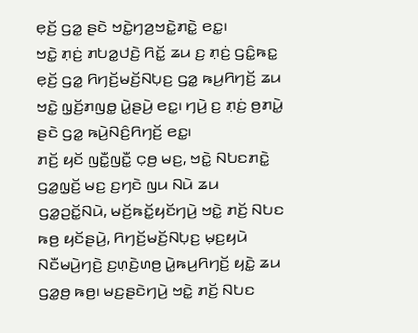ꤕ꤫ꤢꤩ꤬ ꤞꤤ꤭ ꤔꤢꤧ ꤠꤢꤧ꤭ꤚꤤ꤬ꤠꤢꤧ꤭ꤊꤢꤧ꤭ ꤕꤢ꤭꤯
ꤠꤢꤧ꤭ ꤊ꤫ꤢꤦ꤬ ꤊꤝꤤ꤭ꤓꤢꤧ꤬ ꤖꤢꤩ꤭ ꤘꤣ ꤢ꤬ ꤊ꤫ꤢꤦ꤬ ꤞꤢꤨ꤭ꤒꤢ꤭ ꤕ꤫ꤢꤩ꤬ ꤞꤤ꤭ ꤖꤚꤢꤩ꤬ꤗꤢꤩ꤬ꤡꤝ꤫ꤢ꤬ ꤞꤤ꤭ ꤒꤣ꤬ꤖꤚꤢꤩ꤬ ꤘꤣ ꤠꤢꤧ꤭ ꤜ꤫ꤢꤩ꤬ꤊꤜꤥ꤭ ꤣꤧ꤭ꤔꤣꤧ꤬ ꤕꤢ꤭꤯ ꤚꤣꤧ꤬ ꤢ꤬ ꤊ꤫ꤢꤦ꤬ ꤥ꤬ꤊꤣꤧ꤭ ꤔꤢꤧ ꤞꤤ꤭ ꤒꤣꤧ꤬ꤡꤢꤨ꤬ꤖꤚꤢꤩ꤬ ꤕꤢ꤭꤯
ꤊꤢꤩ꤬ ꤟꤢꤩ ꤜꤢꤪ꤭ꤜꤢꤪ꤭ ꤍ꤫ꤥ꤬ ꤗꤢ꤬, ꤠꤢꤧ꤭ ꤡꤝꤢꤊꤢꤧ꤭ ꤞꤤ꤭ꤜ꤫ꤢꤩ꤬ ꤗꤢ꤬ ꤢ꤬ꤚꤢꤧ ꤜꤣ ꤡꤣꤧ ꤘꤣ ꤞꤤ꤭ꤑꤢꤩ꤭ꤡꤣꤧ, ꤗꤢꤩ꤬ꤒꤢꤩ꤭ꤟꤢꤩꤚꤣꤧ꤬ ꤠꤢꤧ꤭ ꤊꤢꤩ꤬ ꤡꤝꤢ ꤒꤥ꤬ ꤟꤢꤩꤔꤣꤧ꤬, ꤖꤚꤢꤩ꤬ꤗꤢꤩ꤬ꤡꤝ꤫ꤢ꤬ ꤗ꤫ꤢ꤬ꤟꤣꤧ ꤡꤢꤪꤗꤣꤧ꤬ꤚꤢꤧ꤬ ꤢ꤬ꤛ꤫ꤢꤧ꤬ꤛꤥ꤬ ꤣꤧ꤭ꤒꤣ꤬ꤖꤚꤢꤩ꤬ ꤟꤢꤧ꤭ ꤘꤣ ꤞꤤ꤭ꤥ꤬ ꤒꤥ꤬꤯ ꤗꤢ꤬ꤔꤢꤧꤚꤣꤧ꤬ ꤠꤢꤧ꤭ ꤊꤢꤩ꤬ ꤡꤝꤢ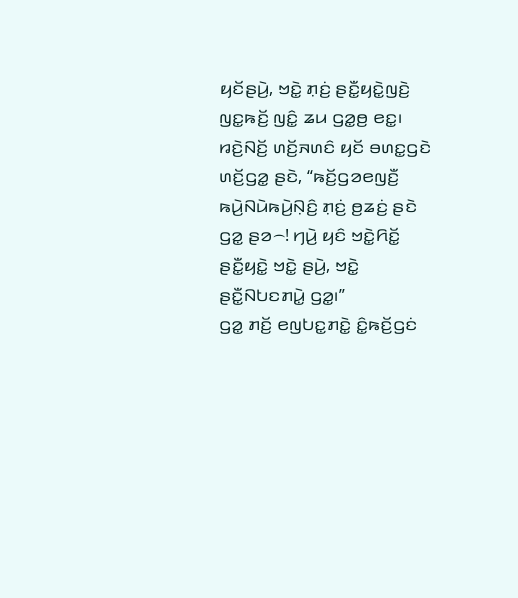ꤟꤢꤩꤔꤣꤧ꤬, ꤠꤢꤧ꤭ ꤊ꤫ꤢꤦ꤬ ꤔꤢꤪ꤭ꤟꤢꤧ꤭ꤜꤢꤧ꤬ ꤜꤢ꤭ꤒꤢꤩ꤬ ꤜꤢꤨ꤭ ꤘꤣ ꤞꤤ꤭ꤥ꤬ ꤕꤢ꤭꤯
ꤙꤢꤧ꤬ꤡꤢꤩ꤬ ꤛꤢꤩ꤬ꤏꤛꤢꤨ ꤟꤢꤩ ꤋꤛꤢ꤭ꤞꤢꤧ ꤛꤢꤩ꤬ꤞꤤ꤭ ꤔꤢꤧ, “ꤒꤢꤩ꤬ꤞꤤꤕꤜꤢꤪ꤬ ꤒꤣꤧ꤬ꤡꤣꤧꤒꤣꤧ꤬ꤡ꤫ꤢꤨ꤬ ꤊ꤫ꤢꤦ꤬ ꤥ꤬ꤘꤢꤦ꤬ ꤔꤢꤧ ꤞꤤ꤭ ꤔꤤ꤮! ꤚꤣꤧ꤬ ꤟꤢꤨ ꤠꤢꤧ꤭ꤖꤢꤩ꤭ ꤔꤢꤪ꤭ꤟꤢꤧ꤭ ꤠꤢꤧ꤭ ꤔꤣꤧ꤬, ꤠꤢꤧ꤭ ꤔꤢꤪ꤭ꤡꤝꤢꤊꤣꤧ꤭ ꤞꤤ꤭꤯”
ꤞꤤ꤭ ꤊꤢꤩ꤬ ꤕꤜꤝꤢ꤭ꤊꤢꤧ꤭ ꤢꤨ꤭ꤒꤢꤩ꤬ꤞꤢꤦ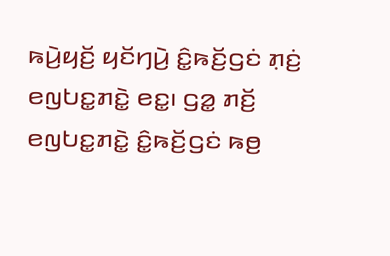ꤒꤣꤧ꤬ꤟꤢꤩ꤬ ꤟꤢꤩꤚꤣꤧ꤬ ꤢꤨ꤭ꤒꤢꤩ꤬ꤞꤢꤦ ꤊ꤫ꤢꤦ꤬ ꤕꤜꤝꤢ꤭ꤊꤢꤧ꤭ ꤕꤢ꤭꤯ ꤞꤤ꤭ ꤊꤢꤩ꤬ ꤕꤜꤝꤢ꤭ꤊꤢꤧ꤭ ꤢꤨ꤭ꤒꤢꤩ꤬ꤞꤢꤦ ꤒꤥ꤬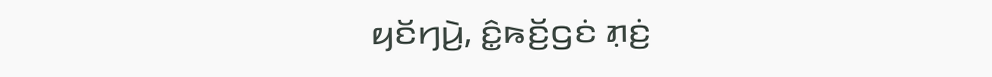ꤟꤢꤩꤚꤣꤧ꤬, ꤢꤨ꤭ꤒꤢꤩ꤬ꤞꤢꤦ ꤊ꤫ꤢꤦ꤬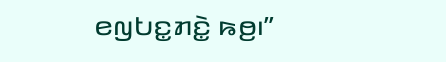ꤕꤜꤝꤢ꤭ꤊꤢꤧ꤭ ꤒꤥ꤬꤯”